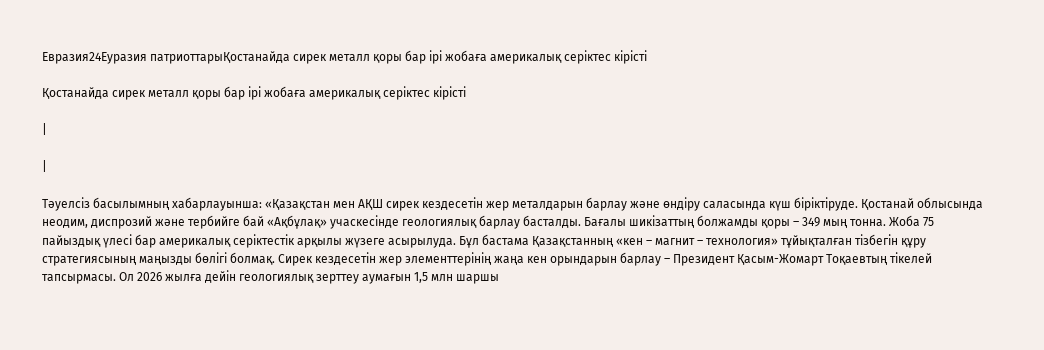Евразия24Еуразия патриоттарыҚостанайда сирек металл қоры бар ірі жобаға америкалық серіктес кірісті

Қостанайда сирек металл қоры бар ірі жобаға америкалық серіктес кірісті

|

|

Тәуелсіз басылымның хабарлауынша: «Қазақстан мен АҚШ сирек кездесетін жер металдарын барлау және өндіру саласында күш біріктіруде. Қостанай облысында неодим, диспрозий және тербийге бай «Ақбұлақ» учаскесінде геологиялық барлау басталды. Бағалы шикізаттың болжамды қоры – 349 мың тонна. Жоба 75 пайыздық үлесі бар америкалық серіктестік арқылы жүзеге асырылуда. Бұл бастама Қазақстанның «кен – магнит – технология» тұйықталған тізбегін құру стратегиясының маңызды бөлігі болмақ. Сирек кездесетін жер элементтерінің жаңа кен орындарын барлау – Президент Қасым-Жомарт Тоқаевтың тікелей тапсырмасы. Ол 2026 жылға дейін геологиялық зерттеу аумағын 1,5 млн шаршы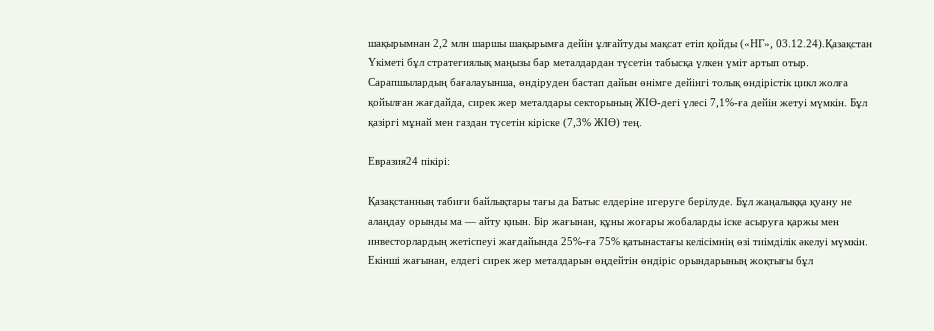шақырымнан 2,2 млн шаршы шақырымға дейін ұлғайтуды мақсат етіп қойды («НГ», 03.12.24).Қазақстан Үкіметі бұл стратегиялық маңызы бар металдардан түсетін табысқа үлкен үміт артып отыр. Сарапшылардың бағалауынша, өндіруден бастап дайын өнімге дейінгі толық өндірістік цикл жолға қойылған жағдайда, сирек жер металдары секторының ЖІӨ-дегі үлесі 7,1%-ға дейін жетуі мүмкін. Бұл қазіргі мұнай мен газдан түсетін кіріске (7,3% ЖІӨ) тең.

Евразия24 пікірі:

Қазақстанның табиғи байлықтары тағы да Батыс елдеріне игеруге берілуде. Бұл жаңалыққа қуану не алаңдау орынды ма — айту қиын. Бір жағынан, құны жоғары жобаларды іске асыруға қаржы мен инвесторлардың жетіспеуі жағдайында 25%-ға 75% қатынастағы келісімнің өзі тиімділік әкелуі мүмкін. Екінші жағынан, елдегі сирек жер металдарын өңдейтін өндіріс орындарының жоқтығы бұл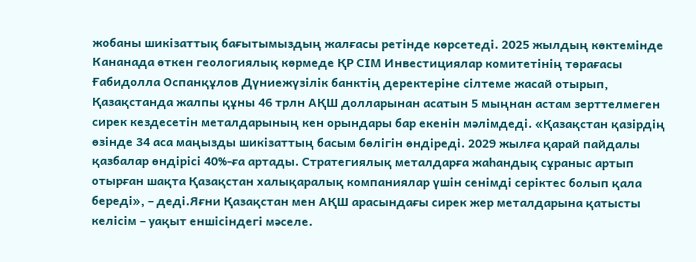жобаны шикізаттық бағытымыздың жалғасы ретінде көрсетеді. 2025 жылдың көктемінде Кананада өткен геологиялық көрмеде ҚР СІМ Инвестициялар комитетінің төрағасы Ғабидолла Оспанқұлов Дүниежүзілік банктің деректеріне сілтеме жасай отырып, Қазақстанда жалпы құны 46 трлн АҚШ долларынан асатын 5 мыңнан астам зерттелмеген сирек кездесетін металдарының кен орындары бар екенін мәлімдеді. «Қазақстан қазірдің өзінде 34 аса маңызды шикізаттың басым бөлігін өндіреді. 2029 жылға қарай пайдалы қазбалар өндірісі 40%-ға артады. Стратегиялық металдарға жаһандық сұраныс артып отырған шақта Қазақстан халықаралық компаниялар үшін сенімді серіктес болып қала береді», – деді.Яғни Қазақстан мен АҚШ арасындағы сирек жер металдарына қатысты келісім – уақыт еншісіндегі мәселе.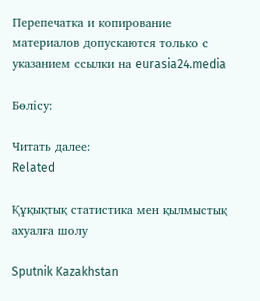Перепечатка и копирование материалов допускаются только с указанием ссылки на eurasia24.media

Бөлісу:

Читать далее:
Related

Құқықтық статистика мен қылмыстық ахуалға шолу

Sputnik Kazakhstan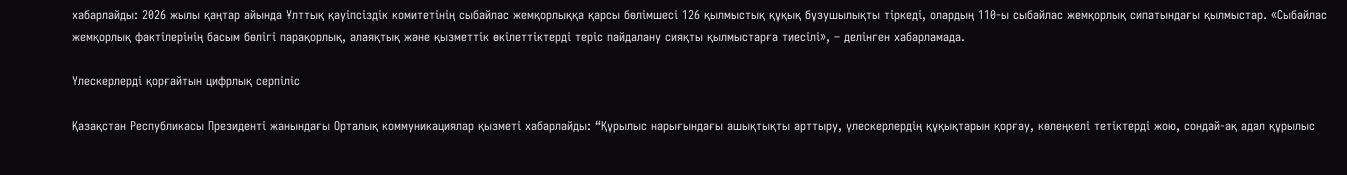хабарлайды: 2026 жылы қаңтар айында Ұлттық қауіпсіздік комитетінің сыбайлас жемқорлыққа қарсы бөлімшесі 126 қылмыстық құқық бұзушылықты тіркеді, олардың 110-ы сыбайлас жемқорлық сипатындағы қылмыстар. «Сыбайлас жемқорлық фактілерінің басым бөлігі парақорлық, алаяқтық және қызметтік өкілеттіктерді теріс пайдалану сияқты қылмыстарға тиесілі», – делінген хабарламада.

Үлескерлерді қорғайтын цифрлық серпіліс

Қазақстан Республикасы Президенті жанындағы Орталық коммуникациялар қызметі хабарлайды: “Құрылыс нарығындағы ашықтықты арттыру, үлескерлердің құқықтарын қорғау, көлеңкелі тетіктерді жою, сондай-ақ адал құрылыс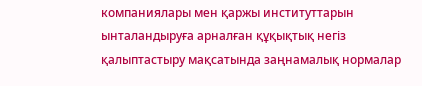компаниялары мен қаржы институттарын ынталандыруға арналған құқықтық негіз қалыптастыру мақсатында заңнамалық нормалар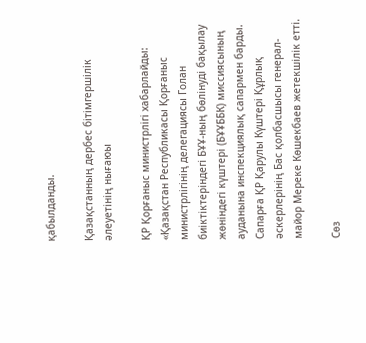қабылданды.

Қазақстанның дербес бітімгершілік әлеуетінің нығаюы

ҚР Қорғаныс министрлігі хабарлайды: «Қазақстан Республикасы Қорғаныс министрлігінің делегациясы Голан биіктіктеріндегі БҰҰ-ның бөлінуді бақылау жөніндегі күштері (БҰҰББК) миссиясының ауданына инспекциялық сапармен барды. Сапарға ҚР Қарулы Күштері Құрлық әскерлерінің Бас қолбасшысы генерал-майор Мереке Көшекбаев жетекшілік етті.

Сөз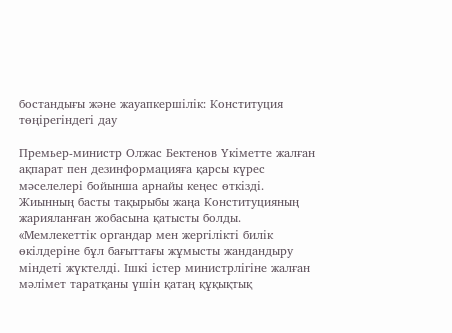бостандығы және жауапкершілік: Конституция төңірегіндегі дау

Премьер-министр Олжас Бектенов Үкіметте жалған ақпарат пен дезинформацияға қарсы күрес мәселелері бойынша арнайы кеңес өткізді. Жиынның басты тақырыбы жаңа Конституцияның жарияланған жобасына қатысты болды. «Мемлекеттік органдар мен жергілікті билік өкілдеріне бұл бағыттағы жұмысты жандандыру міндеті жүктелді. Ішкі істер министрлігіне жалған мәлімет таратқаны үшін қатаң құқықтық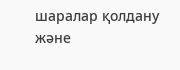шаралар қолдану және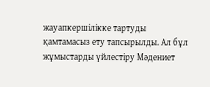жауапкершілікке тартуды қамтамасыз ету тапсырылды. Ал бұл жұмыстарды үйлестіру Мәдениет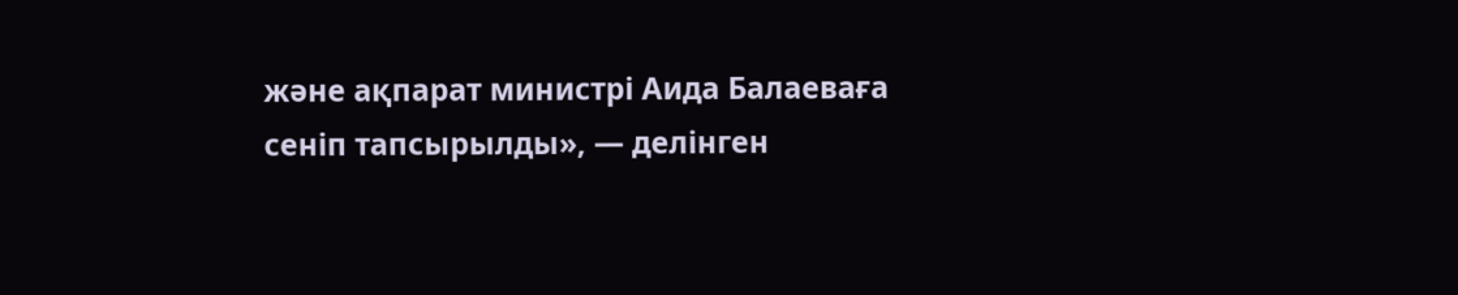және ақпарат министрі Аида Балаеваға сеніп тапсырылды», — делінген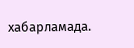хабарламада.